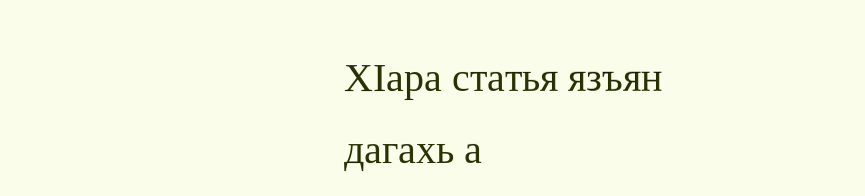ХIара статья язъян дагахь а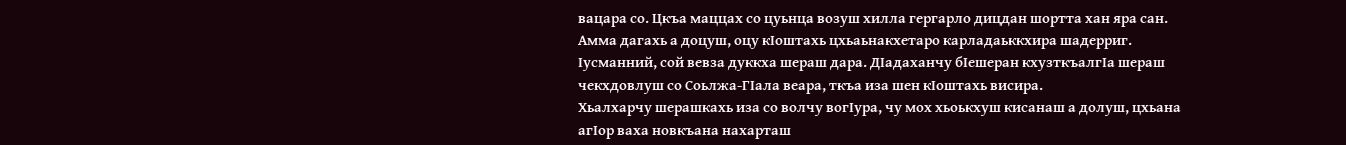вацара со. Цкъа маццах со цуьнца возуш хилла гергарло дицдан шортта хан яра сан. Амма дагахь а доцуш, оцу кIоштахь цхьаьнакхетаро карладаьккхира шадерриг.
Iусманний, сой вевза дуккха шераш дара. ДIадаханчу бIешеран кхузткъалгIа шераш чекхдовлуш со Соьлжа-ГIала веара, ткъа иза шен кIоштахь висира.
Хьалхарчу шерашкахь иза со волчу вогIура, чу мох хьоькхуш кисанаш а долуш, цхьана агIор ваха новкъана нахарташ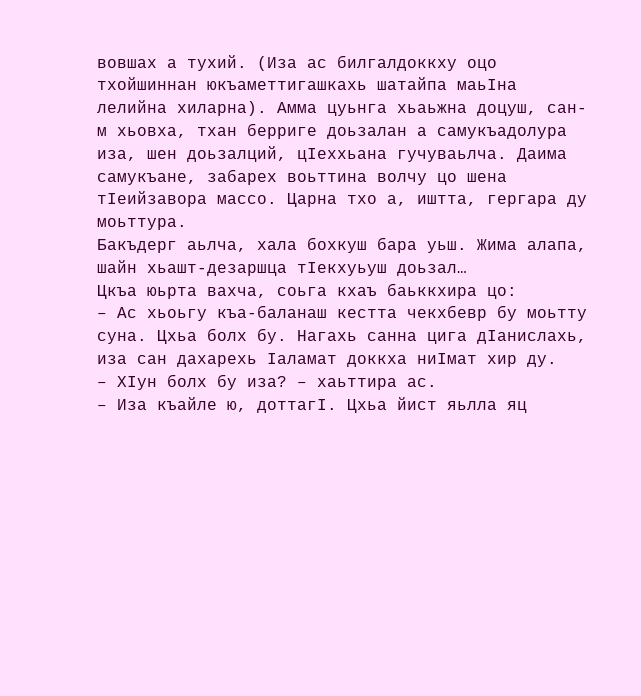вовшах а тухий. (Иза ас билгалдоккху оцо тхойшиннан юкъаметтигашкахь шатайпа маьIна лелийна хиларна). Амма цуьнга хьаьжна доцуш, сан-м хьовха, тхан берриге доьзалан а самукъадолура иза, шен доьзалций, цIеххьана гучуваьлча. Даима самукъане, забарех воьттина волчу цо шена тIеийзавора массо. Царна тхо а, иштта, гергара ду моьттура.
Бакъдерг аьлча, хала бохкуш бара уьш. Жима алапа, шайн хьашт-дезаршца тIекхуьуш доьзал…
Цкъа юьрта вахча, соьга кхаъ баьккхира цо:
– Ас хьоьгу къа-баланаш кестта чекхбевр бу моьтту суна. Цхьа болх бу. Нагахь санна цига дIанислахь, иза сан дахарехь Iаламат доккха ниIмат хир ду.
– ХIун болх бу иза? – хаьттира ас.
– Иза къайле ю, доттагI. Цхьа йист яьлла яц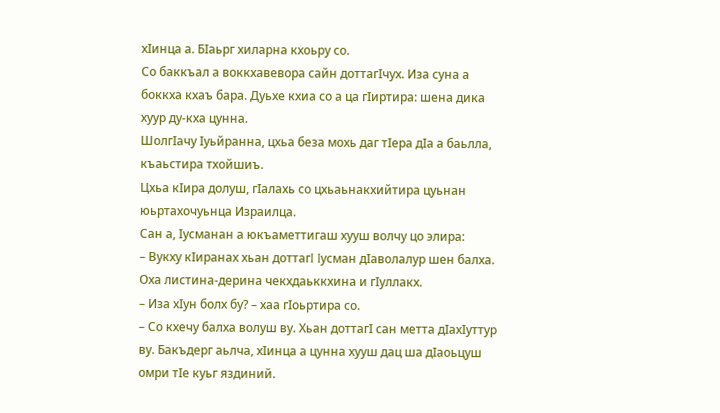хIинца а. БIаьрг хиларна кхоьру со.
Со баккъал а воккхавевора сайн доттагIчух. Иза суна а боккха кхаъ бара. Дуьхе кхиа со а ца гIиртира: шена дика хуур ду-кха цунна.
ШолгIачу Iуьйранна, цхьа беза мохь даг тIера дIа а баьлла, къаьстира тхойшиъ.
Цхьа кIира долуш, гIалахь со цхьаьнакхийтира цуьнан юьртахочуьнца Израилца.
Сан а, Iусманан а юкъаметтигаш хууш волчу цо элира:
– Вукху кIиранах хьан доттагI Iусман дIаволалур шен балха. Оха листина-дерина чекхдаьккхина и гIуллакх.
– Иза хIун болх бу? – хаа гIоьртира со.
– Со кхечу балха волуш ву. Хьан доттагI сан метта дIахIуттур ву. Бакъдерг аьлча, хIинца а цунна хууш дац ша дIаоьцуш омри тIе куьг яздиний.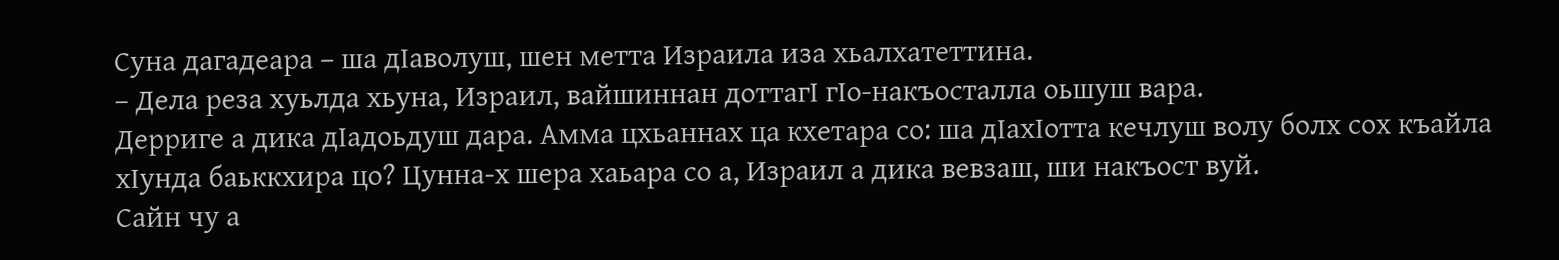Суна дагадеара – ша дIаволуш, шен метта Израила иза хьалхатеттина.
– Дела реза хуьлда хьуна, Израил, вайшиннан доттагI гIо-накъосталла оьшуш вара.
Дерриге а дика дIадоьдуш дара. Амма цхьаннах ца кхетара со: ша дIахIотта кечлуш волу болх сох къайла хIунда баьккхира цо? Цунна-х шера хаьара со а, Израил а дика вевзаш, ши накъост вуй.
Сайн чу а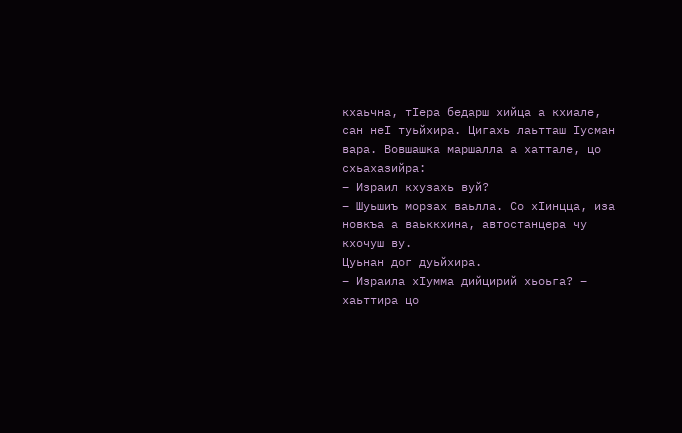кхаьчна, тIера бедарш хийца а кхиале, сан неI туьйхира. Цигахь лаьтташ Iусман вара. Вовшашка маршалла а хаттале, цо схьахазийра:
– Израил кхузахь вуй?
– Шуьшиъ морзах ваьлла. Со хIинцца, иза новкъа а ваьккхина, автостанцера чу кхочуш ву.
Цуьнан дог дуьйхира.
– Израила хIумма дийцирий хьоьга? – хаьттира цо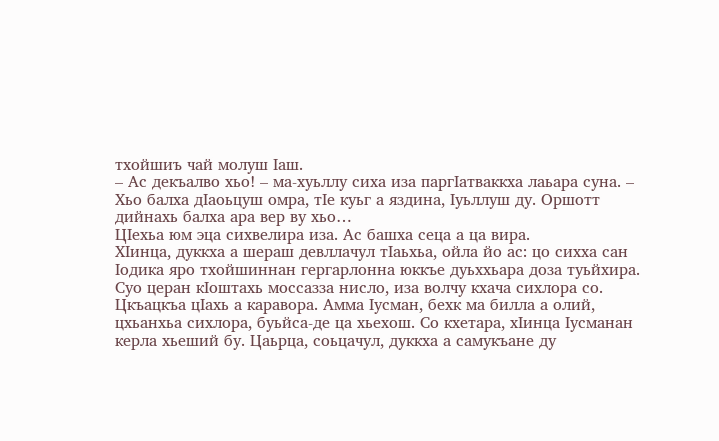тхойшиъ чай молуш Iаш.
– Ас декъалво хьо! – ма-хуьллу сиха иза паргIатваккха лаьара суна. – Хьо балха дIаоьцуш омра, тIе куьг а яздина, Iуьллуш ду. Оршотт дийнахь балха ара вер ву хьо…
ЦIехьа юм эца сихвелира иза. Ас башха сеца а ца вира.
ХIинца, дуккха а шераш девллачул тIаьхьа, ойла йо ас: цо сихха сан Iодика яро тхойшиннан гергарлонна юккъе дуьххьара доза туьйхира.
Суо церан кIоштахь моссазза нисло, иза волчу кхача сихлора со. Цкъацкъа цIахь а каравора. Амма Iусман, бехк ма билла а олий, цхьанхьа сихлора, буьйса-де ца хьехош. Со кхетара, хIинца Iусманан керла хьеший бу. Цаьрца, соьцачул, дуккха а самукъане ду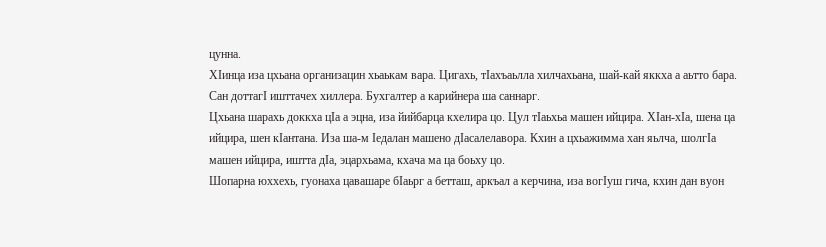цунна.
ХIинца иза цхьана организацин хьаькам вара. Цигахь, тIахъаьлла хилчахьана, шай-кай яккха а аьтто бара. Сан доттагI ишттачех хиллера. Бухгалтер а карийнера ша саннарг.
Цхьана шарахь доккха цIа а эцна, иза йийбарца кхелира цо. Цул тIаьхьа машен ийцира. ХIан-хIа, шена ца ийцира, шен кIантана. Иза ша-м Iедалан машено дIасалелавора. Кхин а цхьажимма хан яьлча, шолгIа машен ийцира, иштта дIа, эцархьама, кхача ма ца боьху цо.
Шопарна юххехь, гуонаха цавашаре бIаьрг а бетташ, аркъал а керчина, иза вогIуш гича, кхин дан вуон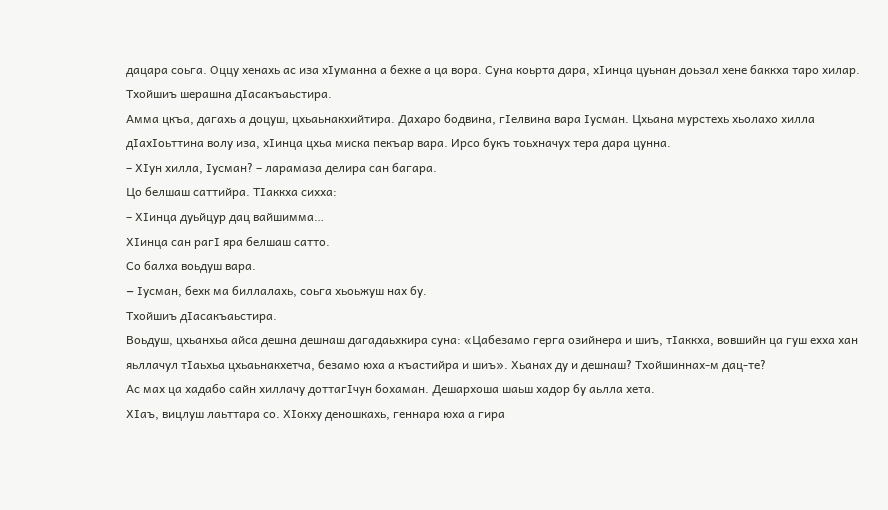дацара соьга. Оццу хенахь ас иза хIуманна а бехке а ца вора. Суна коьрта дара, хIинца цуьнан доьзал хене баккха таро хилар.
Тхойшиъ шерашна дIасакъаьстира.
Амма цкъа, дагахь а доцуш, цхьаьнакхийтира. Дахаро бодвина, гIелвина вара Iусман. Цхьана мурстехь хьолахо хилла дIахIоьттина волу иза, хIинца цхьа миска пекъар вара. Ирсо букъ тоьхначух тера дара цунна.
– ХIун хилла, Iусман? – ларамаза делира сан багара.
Цо белшаш саттийра. ТIаккха сихха:
– ХIинца дуьйцур дац вайшимма…
ХIинца сан рагI яра белшаш сатто.
Со балха воьдуш вара.
– Iусман, бехк ма биллалахь, соьга хьоьжуш нах бу.
Тхойшиъ дIасакъаьстира.
Воьдуш, цхьанхьа айса дешна дешнаш дагадаьхкира суна: «Цабезамо герга озийнера и шиъ, тIаккха, вовшийн ца гуш ехха хан яьллачул тIаьхьа цхьаьнакхетча, безамо юха а къастийра и шиъ». Хьанах ду и дешнаш? Тхойшиннах-м дац-те?
Ас мах ца хадабо сайн хиллачу доттагIчун бохаман. Дешархоша шаьш хадор бу аьлла хета.
ХIаъ, вицлуш лаьттара со. ХIокху деношкахь, геннара юха а гира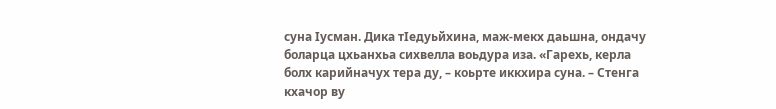суна Iусман. Дика тIедуьйхина, маж-мекх даьшна, ондачу боларца цхьанхьа сихвелла воьдура иза. «Гарехь, керла болх карийначух тера ду, – коьрте иккхира суна. – Стенга кхачор ву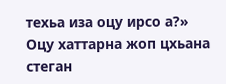техьа иза оцу ирсо а?»
Оцу хаттарна жоп цхьана стеган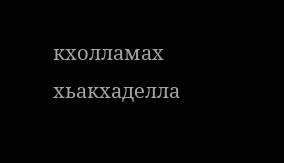кхолламах хьакхаделла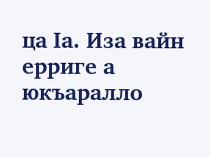ца Iа. Иза вайн ерриге а юкъаралло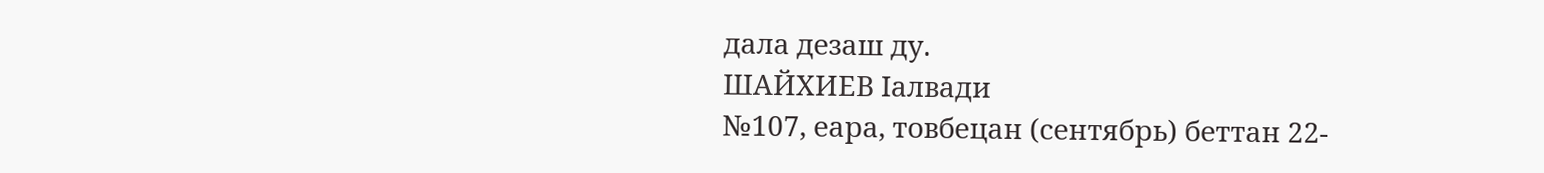дала дезаш ду.
ШАЙХИЕВ Iалвади
№107, еара, товбецан (сентябрь) беттан 22-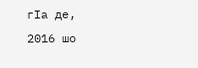гIа де, 2016 шо